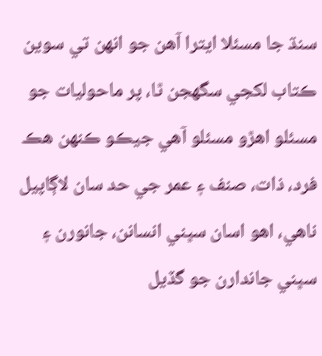سنڌ جا مسئلا ايترا آهن جو انهن تي سوين ڪتاب لکجي سگهجن ٿا، پر ماحوليات جو مسئلو اهڙو مسئلو آهي جيڪو ڪنهن هڪ فرد، ذات، صنف ۽ عمر جي حد سان لاڳاپيل ناهي، اهو اسان سڀني انسانن، جانورن ۽ سڀني جاندارن جو گڏيل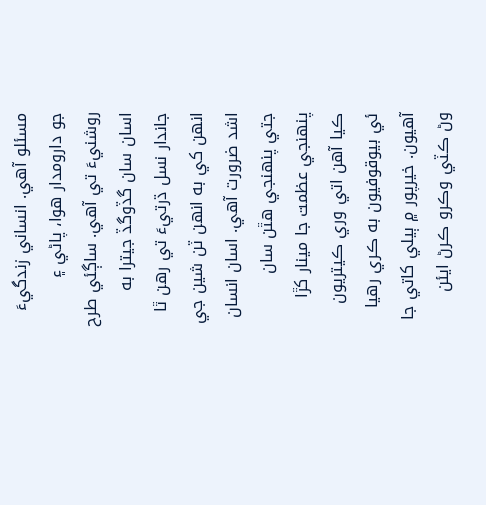مسئلو آهي. انساني زندگيءَ جو دارومدار هوا، پاڻي ۽ روشنيءَ تي آهي. ساڳئي طرح اسان سان گڏوگڏ جيترا به جاندار نسل ڌرتيءَ تي رهن ٿا انهن کي به انهن ٽن شين جي اشد ضرورت آهي. اسان انسان جتي پنهنجي هٿن سان پنهنجي عظمت جا مينار کڙا ڪيا آهن اتي وري ڪيتريون ئي بيوقوفيون به ڪري رهيا آهيون. خيرپور ۾ ٻيلي کاتي جا وڻ ڪٽي وڪرو ڪرڻ ايئن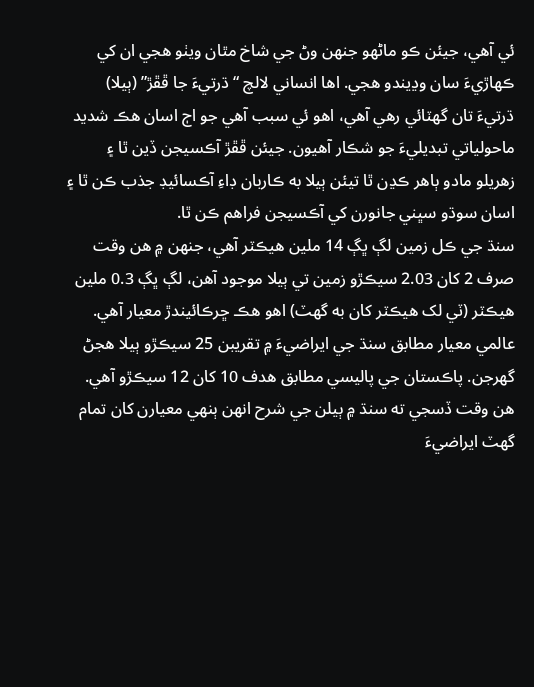ئي آهي، جيئن ڪو ماڻهو جنهن وڻ جي شاخ مٿان ويٺو هجي ان کي ڪهاڙيءَ سان وڍيندو هجي. اها انساني لالچ “ڌرتيءَ جا ڦڦڙ” (ٻيلا) ڌرتيءَ تان گهٽائي رهي آهي، اهو ئي سبب آهي جو اڄ اسان هڪ شديد ماحولياتي تبديليءَ جو شڪار آهيون. جيئن ڦڦڙ آڪسيجن ڏين ٿا ۽ زهريلو مادو ٻاهر ڪڍن ٿا تيئن ٻيلا به ڪاربان ڊاءِ آڪسائيڊ جذب ڪن ٿا ۽ اسان سوڌو سڀني جانورن کي آڪسيجن فراهم ڪن ٿا.
سنڌ جي ڪل زمين لڳ ڀڳ 14 ملين هيڪٽر آهي، جنهن ۾ هن وقت صرف 2 کان 2.03 سيڪڙو زمين تي ٻيلا موجود آهن، لڳ ڀڳ 0.3 ملين هيڪٽر (ٽي لک هيڪٽر کان به گهٽ) اهو هڪ ڇرڪائيندڙ معيار آهي. عالمي معيار مطابق سنڌ جي ايراضيءَ ۾ تقريبن 25 سيڪڙو ٻيلا هجڻ گهرجن. پاڪستان جي پاليسي مطابق هدف 10 کان 12 سيڪڙو آهي. هن وقت ڏسجي ته سنڌ ۾ ٻيلن جي شرح انهن ٻنهي معيارن کان تمام گهٽ ايراضيءَ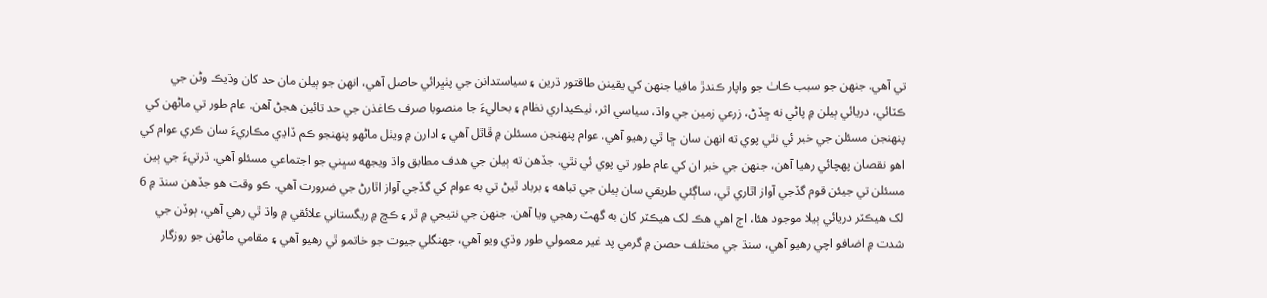تي آهي. جنهن جو سبب ڪاٺ جو واپار ڪندڙ مافيا جنهن کي يقينن طاقتور ڌرين ۽ سياستدانن جي پٺڀرائي حاصل آهي، انهن جو ٻيلن مان حد کان وڌيڪ وڻن جي ڪٽائي، دريائي ٻيلن ۾ پاڻي نه ڇڏڻ، زرعي زمين جي واڌ، سياسي اثر، ٺيڪيداري نظام ۽ بحاليءَ جا منصوبا صرف ڪاغذن جي حد تائين هجڻ آهن. عام طور تي ماڻهن کي پنهنجن مسئلن جي خبر ئي نٿي پوي ته انهن سان ڇا ٿي رهيو آهي. عوام پنهنجن مسئلن ۾ ڦاٿل آهي ۽ ادارن ۾ ويٺل ماڻهو پنهنجو ڪم ڏاڍي مڪاريءَ سان ڪري عوام کي اهو نقصان پهچائي رهيا آهن، جنهن جي خبر ان کي عام طور تي پوي ئي نٿي. جڏهن ته ٻيلن جي هدف مطابق واڌ ويجهه سڀني جو اجتماعي مسئلو آهي. ڌرتيءَ جي ٻين مسئلن تي جيئن قوم گڏجي آواز اٿاري ٿي، ساڳئي طريقي سان ٻيلن جي تباهه ۽ برباد ٿيڻ تي به عوام کي گڏجي آواز اٿارڻ جي ضرورت آهي. ڪو وقت هو جڏهن سنڌ ۾ 6 لک هيڪٽر دريائي ٻيلا موجود هئا، اڄ اهي هڪ لک هيڪٽر کان به گهٽ رهجي ويا آهن. جنهن جي نتيجي ۾ ٿر ۽ ڪڇ ۾ ريگستاني علائقي ۾ واڌ ٿي رهي آهي، ٻوڏن جي شدت ۾ اضافو اچي رهيو آهي، سنڌ جي مختلف حصن ۾ گرمي پد غير معمولي طور وڌي ويو آهي، جهنگلي جيوت جو خاتمو ٿي رهيو آهي ۽ مقامي ماڻهن جو روزگار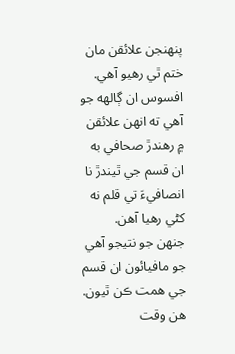پنهنجن علائقن مان ختم ٿي رهيو آهي. افسوس ان ڳالهه جو آهي ته انهن علائقن ۾ رهندڙ صحافي به ان قسم جي ٿيندڙ نا انصافيءَ تي قلم نه کڻي رهيا آهن.
جنهن جو نتيجو آهي جو مافيائون ان قسم جي همت ڪن ٿيون. هن وقت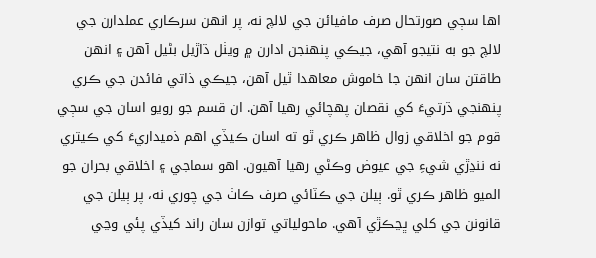اها سڄي صورتحال صرف مافيائن جي لالچ نه، پر انهن سرڪاري عملدارن جي لالچ جو به نتيجو آهي، جيڪي پنهنجن ادارن ۾ ويٺل ڌاڙيل بڻيل آهن ۽ انهن طاقتن سان انهن جا خاموش معاهدا ٿيل آهن، جيڪي ذاتي فائدن جي ڪري پنهنجي ڌرتيءَ کي نقصان پهچائي رهيا آهن. ان قسم جو رويو اسان جي سڄي قوم جو اخلاقي زوال ظاهر ڪري ٿو ته اسان ڪيڏي اهم ذميداريءَ کي ڪيتري نه ننڍڙي شيءِ جي عيوض وڪڻي رهيا آهيون. اهو سماجي ۽ اخلاقي بحران جو الميو ظاهر ڪري ٿو. ٻيلن جي ڪٽائي صرف ڪاٺ جي چوري نه، پر ٻيلن جي قانونن جي کلي ڀڃڪڙي آهي. ماحولياتي توازن سان راند کيڏي پئي وڃي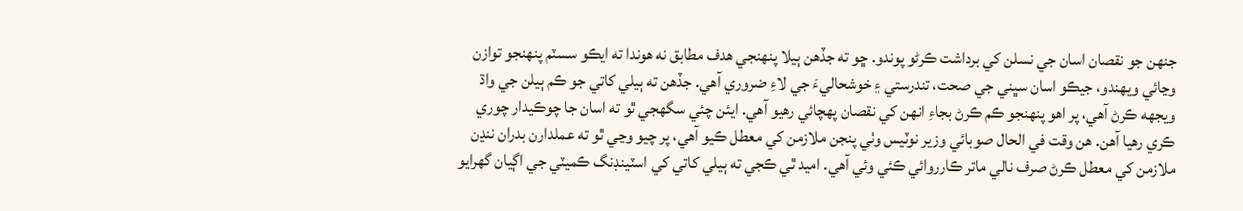جنهن جو نقصان اسان جي نسلن کي برداشت ڪرڻو پوندو. ڇو ته جڏهن ٻيلا پنهنجي هدف مطابق نه هوندا ته ايڪو سسٽم پنهنجو توازن وڃائي ويهندو، جيڪو اسان سڀني جي صحت، تندرستي ۽ خوشحاليءَ جي لاءِ ضروري آهي. جڏهن ته ٻيلي کاتي جو ڪم ٻيلن جي واڌ ويجهه ڪرڻ آهي، پر اهو پنهنجو ڪم ڪرڻ بجاءِ انهن کي نقصان پهچائي رهيو آهي. ايئن چئي سگهجي ٿو ته اسان جا چوڪيدار چوري ڪري رهيا آهن. هن وقت في الحال صوبائي وزير نوٽيس وٺي پنجن ملازمن کي معطل ڪيو آهي، پر چيو وڃي ٿو ته عملدارن بدران ننڍن ملازمن کي معطل ڪرڻ صرف نالي ماتر ڪارروائي ڪئي وئي آهي. اميد ٿي ڪجي ته ٻيلي کاتي کي اسٽينڊنگ ڪميٽي جي اڳيان گهرايو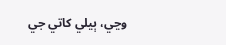وڃي، ٻيلي کاتي جي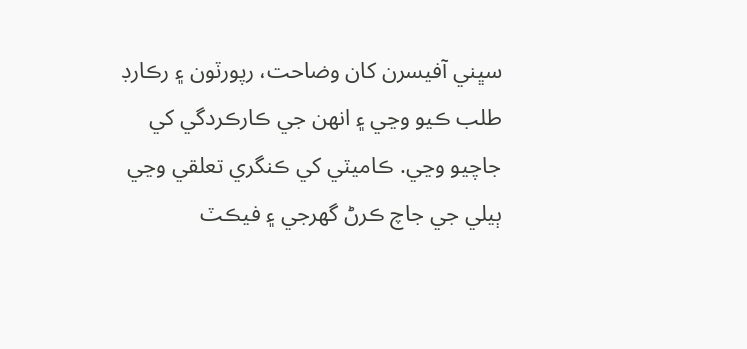سڀني آفيسرن کان وضاحت، رپورٽون ۽ رڪارڊ طلب ڪيو وڃي ۽ انهن جي ڪارڪردگي کي جاچيو وڃي. ڪاميٽي کي ڪنگري تعلقي وڃي ٻيلي جي جاچ ڪرڻ گهرجي ۽ فيڪٽ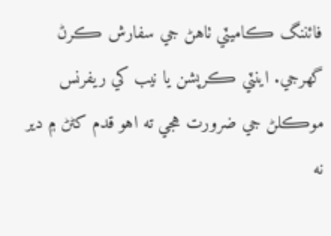فائننگ ڪاميٽي ٺاهڻ جي سفارش ڪرڻ گهرجي. اينٽي ڪرپشن يا نيب کي ريفرنس موڪلڻ جي ضرورت هجي ته اهو قدم کڻڻ ۾ دير نه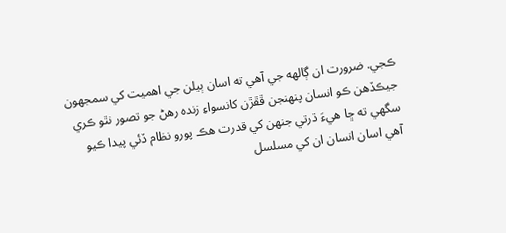ڪجي. ضرورت ان ڳالهه جي آهي ته اسان ٻيلن جي اهميت کي سمجهون جيڪڏهن ڪو انسان پنهنجن ڦڦڙن کانسواءِ زنده رهڻ جو تصور نٿو ڪري سگهي ته ڇا هيءَ ڌرتي جنهن کي قدرت هڪ پورو نظام ڏئي پيدا ڪيو آهي اسان انسان ان کي مسلسل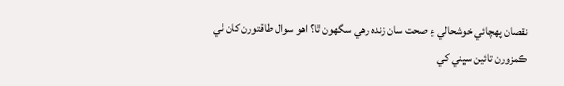نقصان پهچائي خوشحالي ۽ صحت سان زنده رهي سگهون ٿا؟ اهو سوال طاقتورن کان ٺي ڪمزورن تائين سڀني کي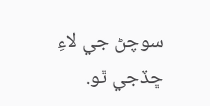سوچڻ جي لاءِ ڇڏجي ٿو.